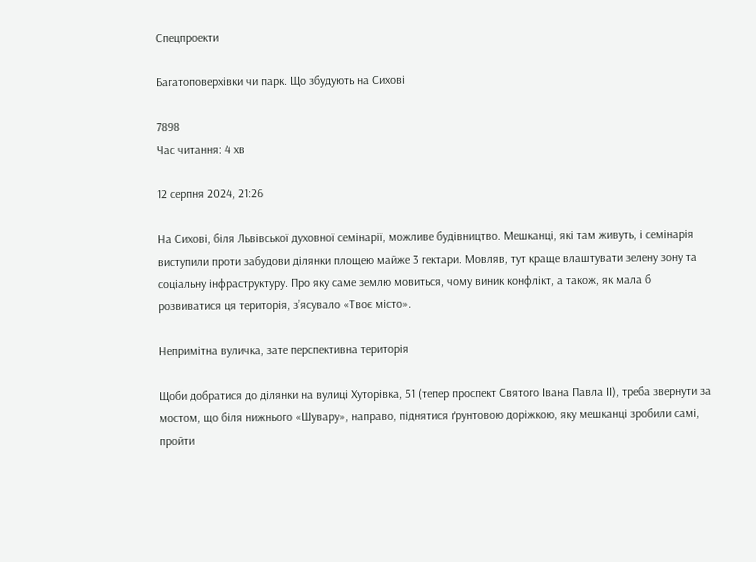Спецпроекти

Багатоповерхівки чи парк. Що збудують на Сихові

7898
Час читання: 4 хв

12 серпня 2024, 21:26

На Сихові, біля Львівської духовної семінарії, можливе будівництво. Мешканці, які там живуть, і семінарія виступили проти забудови ділянки площею майже 3 гектари. Мовляв, тут краще влаштувати зелену зону та соціальну інфраструктуру. Про яку саме землю мовиться, чому виник конфлікт, а також, як мала б розвиватися ця територія, з’ясувало «Твоє місто».

Непримітна вуличка, зате перспективна територія

Щоби добратися до ділянки на вулиці Хуторівка, 51 (тепер проспект Святого Івана Павла ІІ), треба звернути за мостом, що біля нижнього «Шувару», направо, піднятися ґрунтовою доріжкою, яку мешканці зробили самі, пройти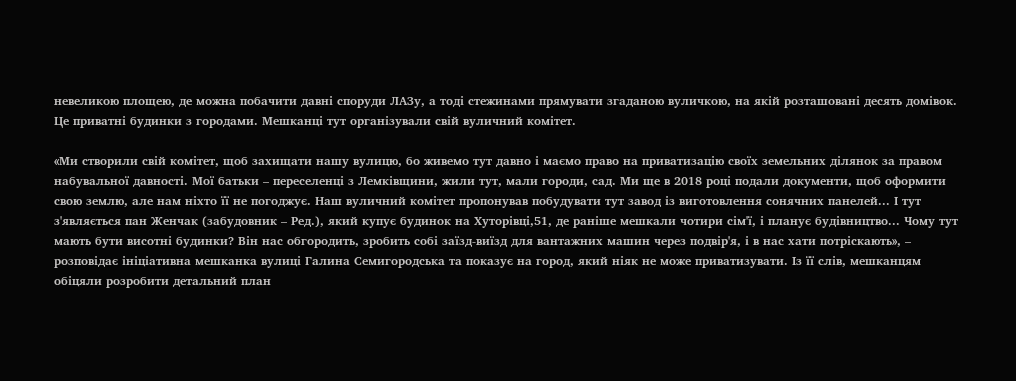невеликою площею, де можна побачити давні споруди ЛАЗу, а тоді стежинами прямувати згаданою вуличкою, на якій розташовані десять домівок. Це приватні будинки з городами. Мешканці тут організували свій вуличний комітет.

«Ми створили свій комітет, щоб захищати нашу вулицю, бо живемо тут давно і маємо право на приватизацію своїх земельних ділянок за правом набувальної давності. Мої батьки – переселенці з Лемківщини, жили тут, мали городи, сад. Ми ще в 2018 році подали документи, щоб оформити свою землю, але нам ніхто її не погоджує. Наш вуличний комітет пропонував побудувати тут завод із виготовлення сонячних панелей... І тут з'являється пан Женчак (забудовник – Ред.), який купує будинок на Хуторівці,51, де раніше мешкали чотири сім'ї, і планує будівництво... Чому тут мають бути висотні будинки? Він нас обгородить, зробить собі заїзд-виїзд для вантажних машин через подвір'я, і в нас хати потріскають», – розповідає ініціативна мешканка вулиці Галина Семигородська та показує на город, який ніяк не може приватизувати. Із її слів, мешканцям обіцяли розробити детальний план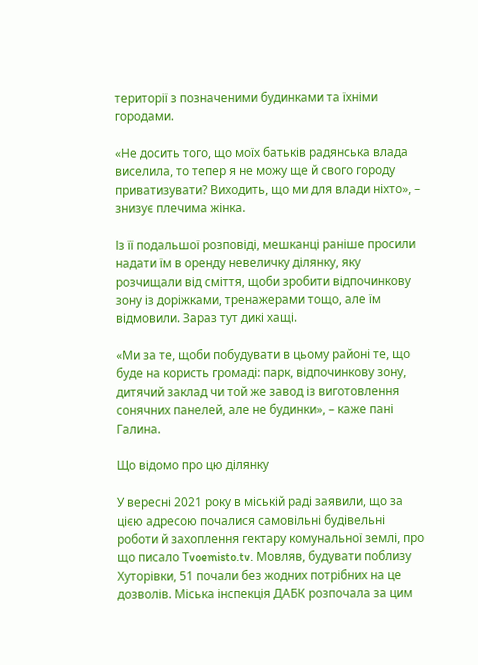території з позначеними будинками та їхніми городами.

«Не досить того, що моїх батьків радянська влада виселила, то тепер я не можу ще й свого городу приватизувати? Виходить, що ми для влади ніхто», – знизує плечима жінка.

Із її подальшої розповіді, мешканці раніше просили надати їм в оренду невеличку ділянку, яку розчищали від сміття, щоби зробити відпочинкову зону із доріжками, тренажерами тощо, але їм відмовили. Зараз тут дикі хащі.

«Ми за те, щоби побудувати в цьому районі те, що буде на користь громаді: парк, відпочинкову зону, дитячий заклад чи той же завод із виготовлення сонячних панелей, але не будинки», – каже пані Галина.

Що відомо про цю ділянку

У вересні 2021 року в міській раді заявили, що за цією адресою почалися самовільні будівельні роботи й захоплення гектару комунальної землі, про що писало Тvoemisto.tv. Мовляв, будувати поблизу Хуторівки, 51 почали без жодних потрібних на це дозволів. Міська інспекція ДАБК розпочала за цим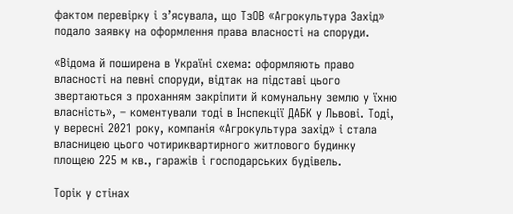фактом перевірку і з’ясувала, що ТзОВ «Агрокультура Захід» подало заявку на оформлення права власності на споруди.

«Відома й поширена в Україні схема: оформляють право власності на певні споруди, відтак на підставі цього звертаються з проханням закріпити й комунальну землю у їхню власність», – коментували тоді в Інспекції ДАБК у Львові. Тоді, у вересні 2021 року, компанія «Агрокультура захід» і стала власницею цього чотириквартирного житлового будинку площею 225 м кв., гаражів і господарських будівель.

Торік у стінах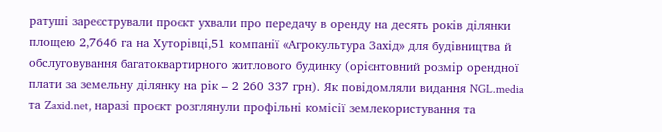ратуші зареєстрували проєкт ухвали про передачу в оренду на десять років ділянки площею 2,7646 га на Хуторівці,51 компанії «Агрокультура Захід» для будівництва й обслуговування багатоквартирного житлового будинку (орієнтовний розмір орендної плати за земельну ділянку на рік – 2 260 337 грн). Як повідомляли видання NGL.media та Zaxid.net, наразі проєкт розглянули профільні комісії землекористування та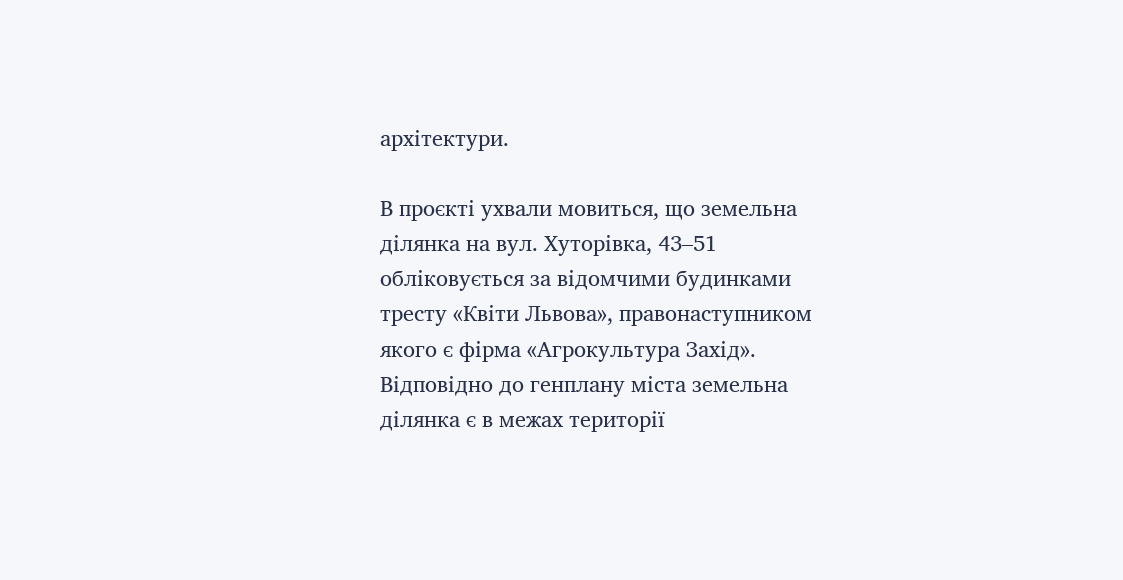архітектури.

В проєкті ухвали мовиться, що земельна ділянка на вул. Хуторівка, 43–51 обліковується за відомчими будинками тресту «Квіти Львова», правонаступником якого є фірма «Агрокультура Захід». Відповідно до генплану міста земельна ділянка є в межах території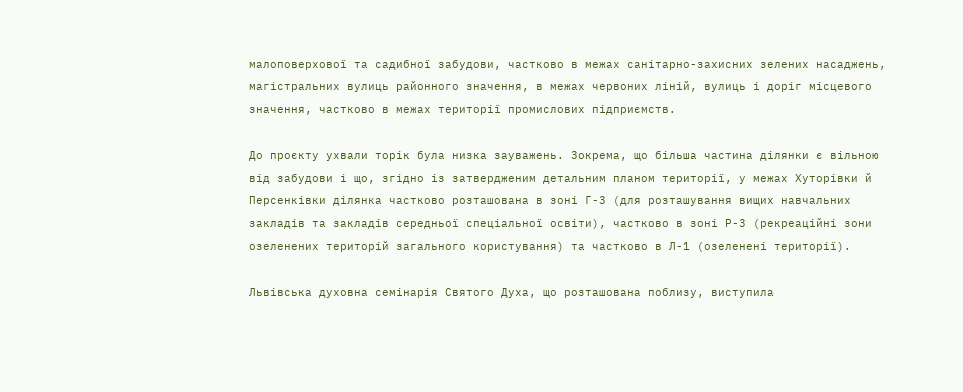малоповерхової та садибної забудови, частково в межах санітарно-захисних зелених насаджень, магістральних вулиць районного значення, в межах червоних ліній, вулиць і доріг місцевого значення, частково в межах території промислових підприємств.

До проєкту ухвали торік була низка зауважень. Зокрема, що більша частина ділянки є вільною від забудови і що, згідно із затвердженим детальним планом території, у межах Хуторівки й Персенківки ділянка частково розташована в зоні Г-3 (для розташування вищих навчальних закладів та закладів середньої спеціальної освіти), частково в зоні P-3 (рекреаційні зони озеленених територій загального користування) та частково в Л-1 (озеленені території).

Львівська духовна семінарія Святого Духа, що розташована поблизу, виступила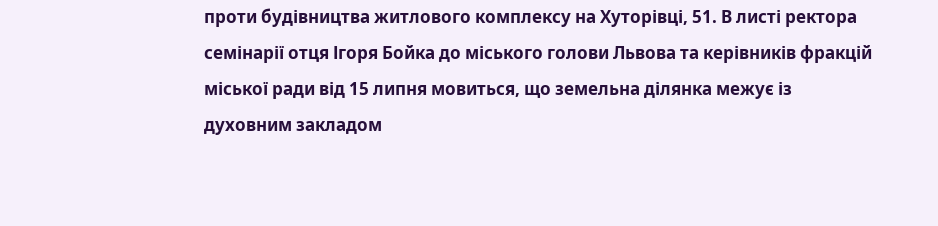проти будівництва житлового комплексу на Хуторівці, 51. В листі ректора семінарії отця Ігоря Бойка до міського голови Львова та керівників фракцій міської ради від 15 липня мовиться, що земельна ділянка межує із духовним закладом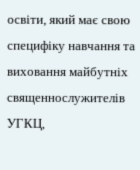освіти, який має свою специфіку навчання та виховання майбутніх священнослужителів УГКЦ,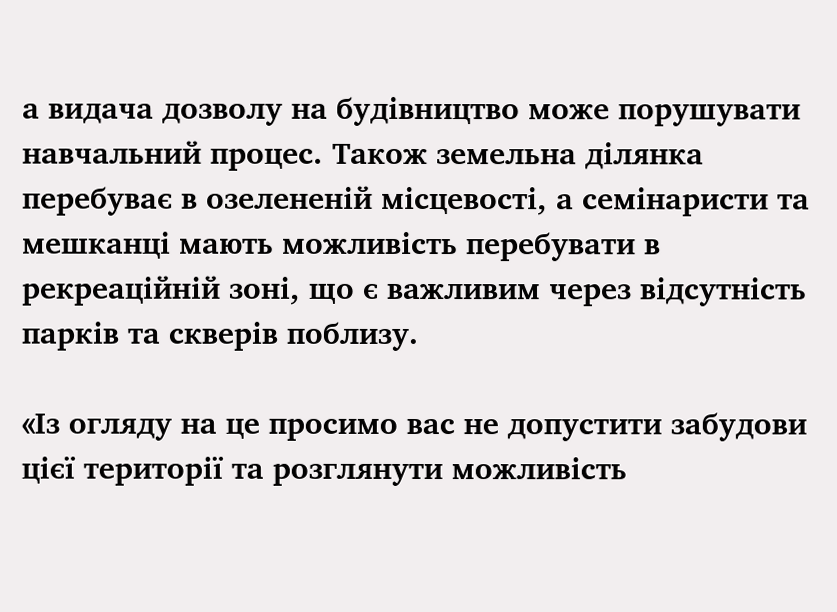а видача дозволу на будівництво може порушувати навчальний процес. Також земельна ділянка перебуває в озелененій місцевості, а семінаристи та мешканці мають можливість перебувати в рекреаційній зоні, що є важливим через відсутність парків та скверів поблизу.

«Із огляду на це просимо вас не допустити забудови цієї території та розглянути можливість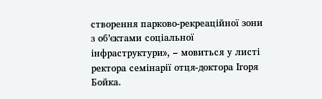створення парково-рекреаційної зони з об’єктами соціальної інфраструктури», – мовиться у листі ректора семінарії отця-доктора Ігоря Бойка.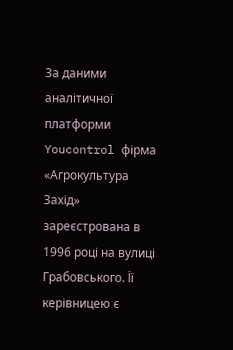За даними аналітичної платформи Youcontrol фірма «Агрокультура Захід» зареєстрована в 1996 році на вулиці Грабовського. Її керівницею є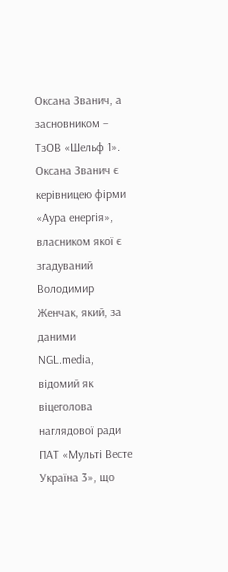Оксана Званич, а засновником – ТзОВ «Шельф 1». Оксана Званич є керівницею фірми «Аура енергія», власником якої є згадуваний Володимир Женчак, який, за даними NGL.media, відомий як віцеголова наглядової ради ПАТ «Мульті Весте Україна 3», що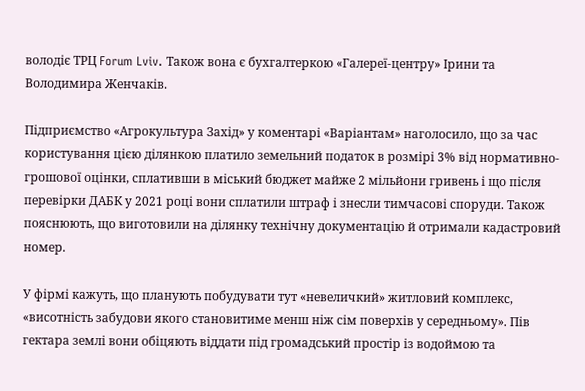володіє ТРЦ Forum Lviv. Також вона є бухгалтеркою «Галереї-центру» Ірини та Володимира Женчаків.

Підприємство «Агрокультура Захід» у коментарі «Варіантам» наголосило, що за час користування цією ділянкою платило земельний податок в розмірі 3% від нормативно-грошової оцінки, сплативши в міський бюджет майже 2 мільйони гривень і що після перевірки ДАБК у 2021 році вони сплатили штраф і знесли тимчасові споруди. Також пояснюють, що виготовили на ділянку технічну документацію й отримали кадастровий номер.

У фірмі кажуть, що планують побудувати тут «невеличкий» житловий комплекс, «висотність забудови якого становитиме менш ніж сім поверхів у середньому». Пів гектара землі вони обіцяють віддати під громадський простір із водоймою та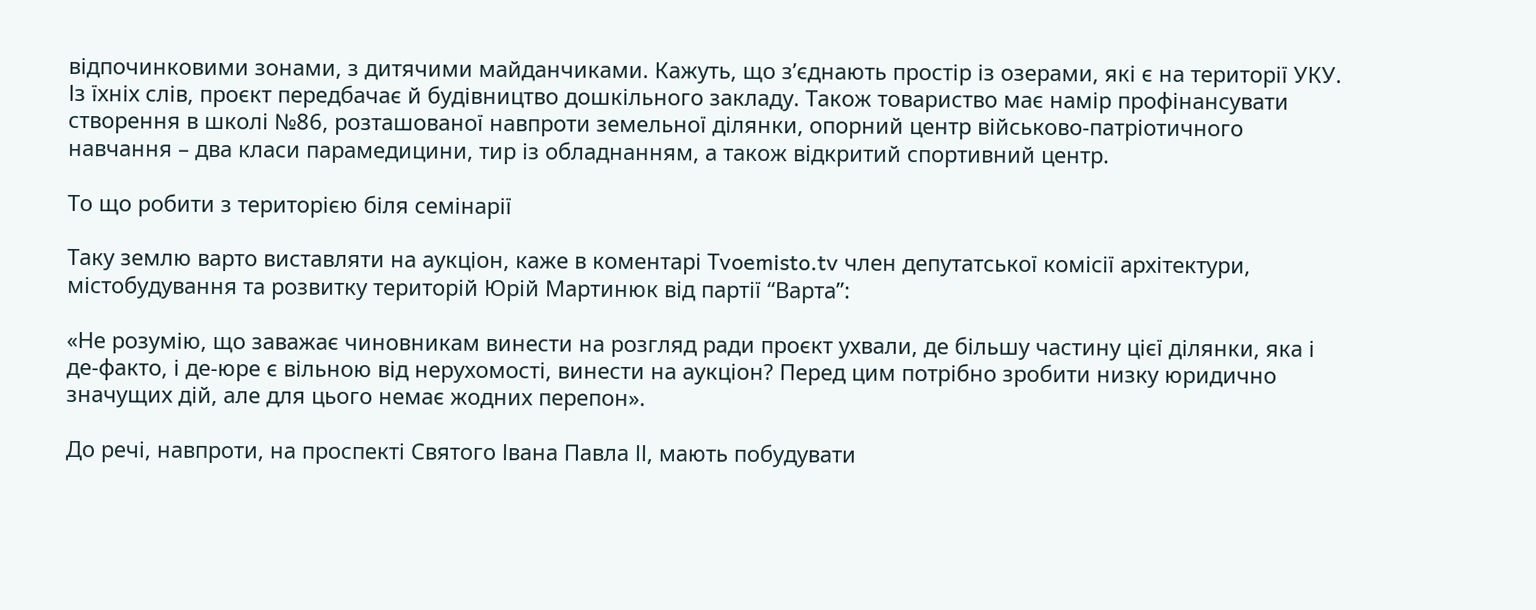відпочинковими зонами, з дитячими майданчиками. Кажуть, що з’єднають простір із озерами, які є на території УКУ. Із їхніх слів, проєкт передбачає й будівництво дошкільного закладу. Також товариство має намір профінансувати створення в школі №86, розташованої навпроти земельної ділянки, опорний центр військово-патріотичного навчання – два класи парамедицини, тир із обладнанням, а також відкритий спортивний центр.

То що робити з територією біля семінарії

Таку землю варто виставляти на аукціон, каже в коментарі Тvoemisto.tv член депутатської комісії архітектури, містобудування та розвитку територій Юрій Мартинюк від партії “Варта”:

«Не розумію, що заважає чиновникам винести на розгляд ради проєкт ухвали, де більшу частину цієї ділянки, яка і де-факто, і де-юре є вільною від нерухомості, винести на аукціон? Перед цим потрібно зробити низку юридично значущих дій, але для цього немає жодних перепон».

До речі, навпроти, на проспекті Святого Івана Павла ІІ, мають побудувати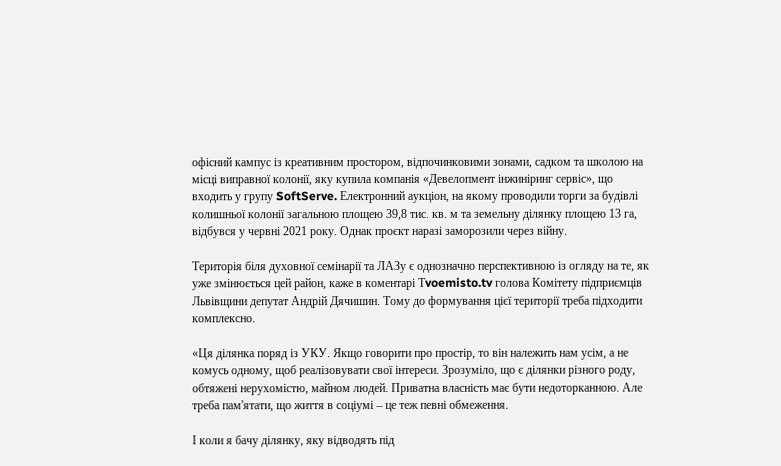офісний кампус із креативним простором, відпочинковими зонами, садком та школою на місці виправної колонії, яку купила компанія «Девелопмент інжиніринг сервіс», що входить у групу SoftServe. Електронний аукціон, на якому проводили торги за будівлі колишньої колонії загальною площею 39,8 тис. кв. м та земельну ділянку площею 13 га, відбувся у червні 2021 року. Однак проєкт наразі заморозили через війну.

Територія біля духовної семінарії та ЛАЗу є однозначно перспективною із огляду на те, як уже змінюється цей район, каже в коментарі Тvoemisto.tv голова Комітету підприємців Львівщини депутат Андрій Дячишин. Тому до формування цієї території треба підходити комплексно.

«Ця ділянка поряд із УКУ. Якщо говорити про простір, то він належить нам усім, а не комусь одному, щоб реалізовувати свої інтереси. Зрозуміло, що є ділянки різного роду, обтяжені нерухомістю, майном людей. Приватна власність має бути недоторканною. Але треба пам'ятати, що життя в соціумі – це теж певні обмеження.

І коли я бачу ділянку, яку відводять під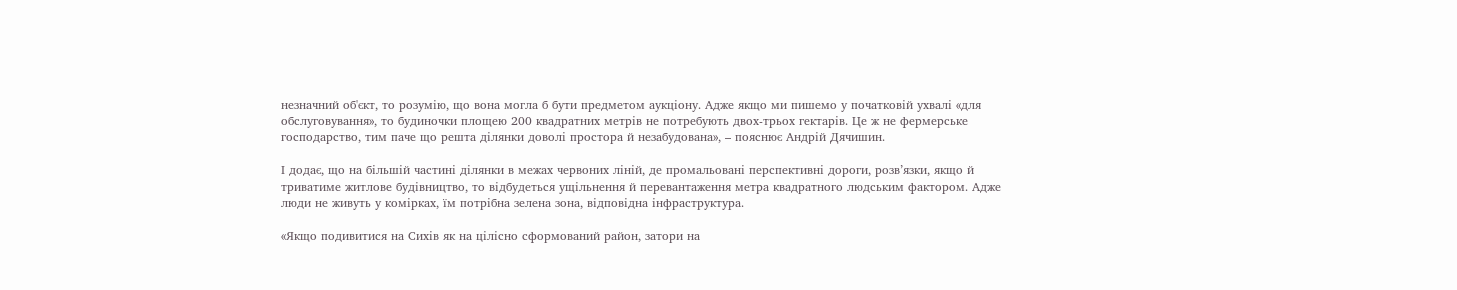незначний об'єкт, то розумію, що вона могла б бути предметом аукціону. Адже якщо ми пишемо у початковій ухвалі «для обслуговування», то будиночки площею 200 квадратних метрів не потребують двох-трьох гектарів. Це ж не фермерське господарство, тим паче що решта ділянки доволі простора й незабудована», – пояснює Андрій Дячишин.

І додає, що на більшій частині ділянки в межах червоних ліній, де промальовані перспективні дороги, розв’язки, якщо й триватиме житлове будівництво, то відбудеться ущільнення й перевантаження метра квадратного людським фактором. Адже люди не живуть у комірках, їм потрібна зелена зона, відповідна інфраструктура.

«Якщо подивитися на Сихів як на цілісно сформований район, затори на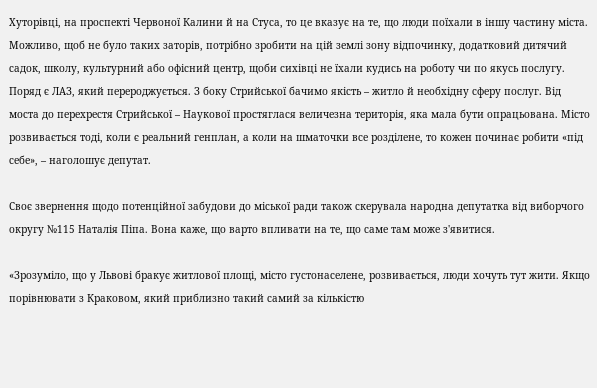Хуторівці, на проспекті Червоної Калини й на Стуса, то це вказує на те, що люди поїхали в іншу частину міста. Можливо, щоб не було таких заторів, потрібно зробити на цій землі зону відпочинку, додатковий дитячий садок, школу, культурний або офісний центр, щоби сихівці не їхали кудись на роботу чи по якусь послугу. Поряд є ЛАЗ, який перероджується. З боку Стрийської бачимо якість – житло й необхідну сферу послуг. Від моста до перехрестя Стрийської – Наукової простяглася величезна територія, яка мала бути опрацьована. Місто розвивається тоді, коли є реальний генплан, а коли на шматочки все розділене, то кожен починає робити «під себе», – наголошує депутат.

Своє звернення щодо потенційної забудови до міської ради також скерувала народна депутатка від виборчого округу №115 Наталія Піпа. Вона каже, що варто впливати на те, що саме там може з'явитися.

«Зрозуміло, що у Львові бракує житлової площі, місто густонаселене, розвивається, люди хочуть тут жити. Якщо порівнювати з Краковом, який приблизно такий самий за кількістю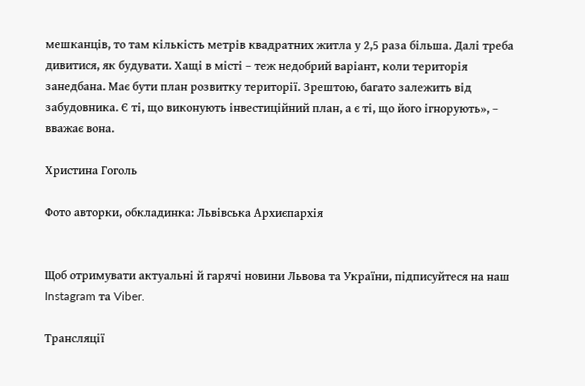мешканців, то там кількість метрів квадратних житла у 2,5 раза більша. Далі треба дивитися, як будувати. Хащі в місті – теж недобрий варіант, коли територія занедбана. Має бути план розвитку території. Зрештою, багато залежить від забудовника. Є ті, що виконують інвестиційний план, а є ті, що його ігнорують», – вважає вона.

Христина Гоголь

Фото авторки, обкладинка: Львівська Архиєпархія


Щоб отримувати актуальні й гарячі новини Львова та України, підписуйтеся на наш Instagram та Viber.

Трансляції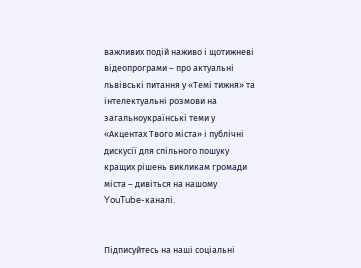важливих подій наживо і щотижневі відеопрограми – про актуальні львівські питання у «Темі тижня» та інтелектуальні розмови на загальноукраїнські теми у «Акцентах Твого міста» і публічні дискусії для спільного пошуку кращих рішень викликам громади міста – дивіться на нашому YouTube-каналі.


Підписуйтесь на наші соціальні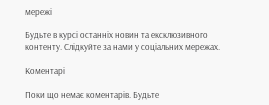мережі

Будьте в курсі останніх новин та ексклюзивного контенту. Слідкуйте за нами у соціальних мережах.

Коментарі

Поки що немає коментарів. Будьте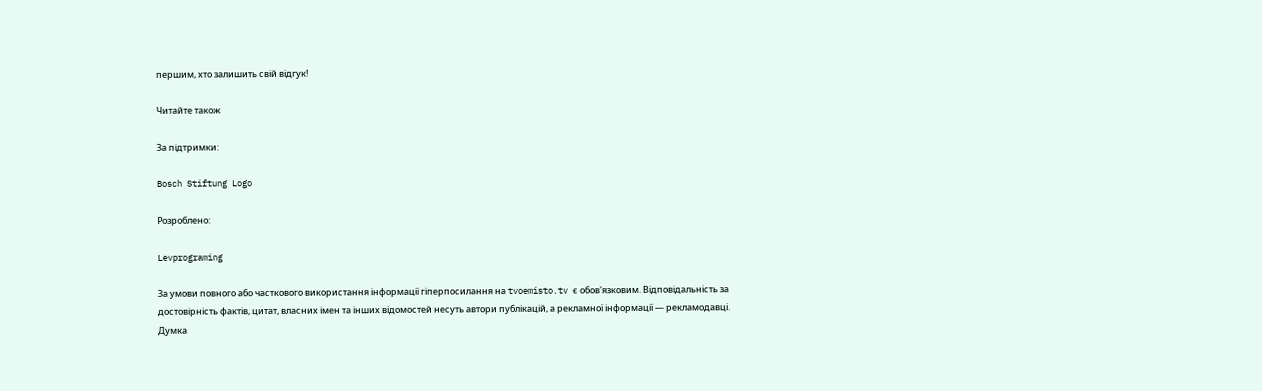першим, хто залишить свій відгук!

Читайте також

За підтримки:

Bosch Stiftung Logo

Розроблено:

Levprograming

За умови повного або часткового використання iнформацiї гіперпосилання на tvoemisto.tv є обов'язковим. Відповідальність за достовірність фактів, цитат, власних імен та інших відомостей несуть автори публікацій, а рекламної інформації — рекламодавці. Думка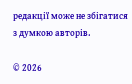редакцiї може не збiгатися з думкою авторiв.

© 2026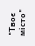"Твоє місто"